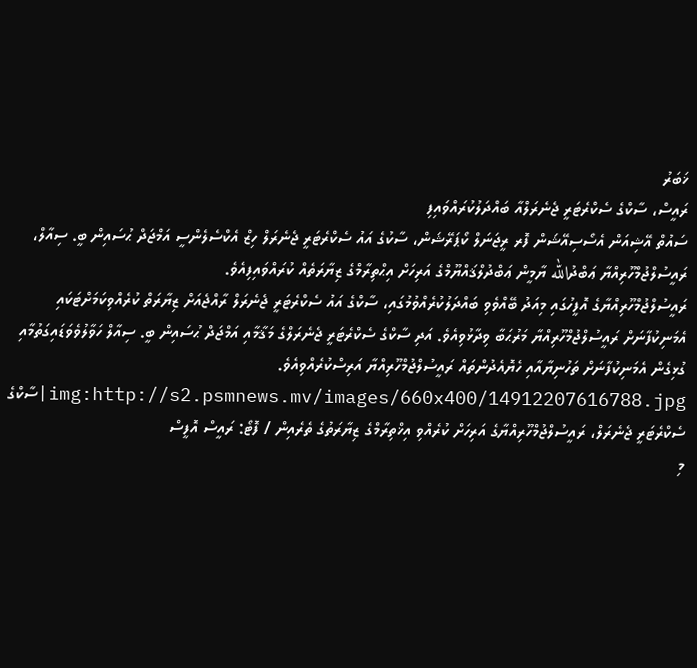ޚަބަރު
ރައީސް، ސާކްގެ ސެކްރެޓަރީ ޖެނެރަލްއާ ބައްދަލުކުރައްވައިފި
ސައުތް އޭޝިއަން އެސޯސިއޭޝަން ފޮރ ރީޖަނަލް ކޯޕަރޭޝަން، ސާކުގެ އައު ސެކްރެޓަރީ ޖެނެރަލް ހިޒް އެކްސެލެންސީ އަމްޖަދް ޙުސައިން ބީ. ސިއާލް، ރައީސުލްޖުމްހޫރިއްޔާ ޢަބްދުالله ޔާމީން ޢަބްދުލްޤައްޔޫމްގެ އަރިހަށް އިޙްތިރާމްގެ ޒިޔާރަތެއް ކުރައްވައިފިއެވެ.
ރައީސުލްޖުމްހޫރިއްޔާގެ އޮފީހުގައި މިއަދު ބޭއްވެވި ބައްދަލުކުރެއްވުމުގައި، ސާކްގެ އައު ސެކްރެޓަރީ ޖެނެރަލް ރާއްޖެއަށް ޒިޔާރަތް ކުރެއްވިކަމަށްޓަކައި އެމަނިކުފާނަށް ރައީސުލްޖުމްހޫރިއްޔާ މަރުޙަބާ ވިދާޅުވިއެވެ. އަދި ސާކްގެ ސެކްރެޓަރީ ޖެނެރަލްގެ މަޤާމާއި އަމްޖަދް ޙުސައިން ބީ. ސިއާލް ހަވާލުވެވަޑައިގަތުމާއި ގުޅިގެން އެމަނިކުފާނަށް ތަހުނިޔާއާއި ހެޔޮއެދުންތައް ރައީސުލްޖުމްހޫރިއްޔާ އަރިސްކުރެއްވިއެވެ.
img:http://s2.psmnews.mv/images/660x400/14912207616788.jpg|ސާކްގެ ސެކްރެޓަރީ ޖެނެރަލް، ރައީސުލްޖުމްހޫރިއްޔާގެ އަރިހަށް ކުރެއްވި އިޚްތިރާމްގެ ޒިޔާރަތުގެ ތެރެއިން / ފޮޓޯ: ރައީސް އޮފީސް
މި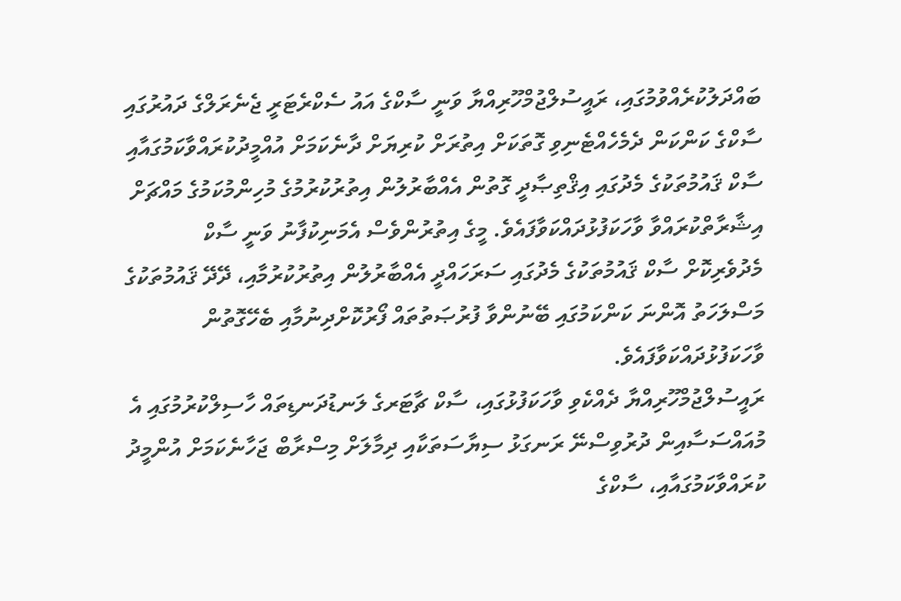ބައްދަލުކުރެއްވުމުގައި، ރައީސުލްޖުމްހޫރިއްޔާ ވަނީ ސާކްގެ އައު ސެކްރެޓަރީ ޖެނެރަލްގެ ދައުރުގައި ސާކްގެ ކަންކަން ދެމެހެއްޓެނިވި ގޮތަކަށް އިތުރަށް ކުރިޔަށް ދާނެކަމަށް އުއްމީދުކުރައްވާކަމުގައާއި ސާކް ޤައުމުތަކުގެ މެދުގައި އިޤްތިޞާދީ ގޮތުން އެއްބާރުލުން އިތުރުކުރުމުގެ މުހިންމުކަމުގެ މައްޗަށް އިޝާރާތްކުރައްވާ ވާހަކަފުޅުދައްކަވާފައެވެ. މީގެ އިތުރުންވެސް އެމަނިކުފާނު ވަނީ ސާކް މެދުވެރިކޮށް ސާކް ޤައުމުތަކުގެ މެދުގައި ސަރަހައްދީ އެއްބާރުލުން އިތުރުކުރުމާއި، ދޭދޭ ޤައުމުތަކުގެ މަސްލަހަތު އޮންނަ ކަންކަމުގައި ބޭނުންވާ ފުރުޞަތުތައް ފޯރުކޮށްދިނުމާއި ބެހޭގޮތުން ވާހަކަފުޅުދައްކަވާފައެވެ.
ރައީސުލްޖުމްހޫރިއްޔާ ދެއްކެވި ވާހަކަފުޅުގައި، ސާކް ޗާޓަރގެ ލަނޑުދަނޑިތައް ހާސިލްކުރުމުގައި އެ މުއައްސަސާއިން ދުރުވިސްނޭ ރަނގަޅު ސިޔާސަތަކާއި ދިމާލަށް މިސްރާބް ޖަހާނެކަމަށް އުންމީދު ކުރައްވާކަމުގައާއި، ސާކްގެ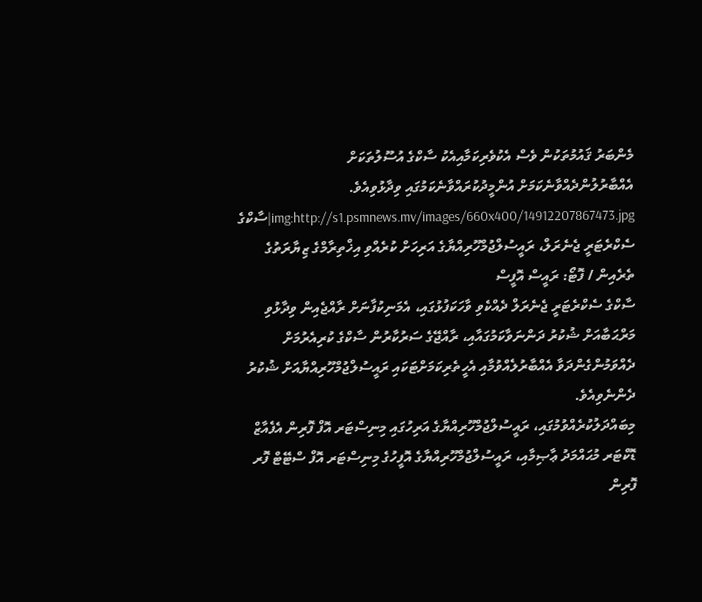މެންބަރު ޤައުމުތަކުން ވެސް އެކުވެރިކަމާއިއެކު ސާކްގެ އުސޫލުތަކަށް އެއްބާރުލުންދެއްވާނެކަމަށް އުންމީދުކުރައްވާނެކަމުގައި ވިދާޅުވިއެވެ.
img:http://s1.psmnews.mv/images/660x400/14912207867473.jpg|ސާކްގެ ސެކްރެޓަރީ ޖެނެރަލް، ރައީސުލްޖުމްހޫރިއްޔާގެ އަރިހަށް ކުރެއްވި އިޚްތިރާމްގެ ޒިޔާރަތުގެ ތެރެއިން / ފޮޓޯ: ރައީސް އޮފީސް
ސާކްގެ ސެކްރެޓަރީ ޖެނެރަލް ދެއްކެވި ވާހަކަފުޅުގައި، އެމަނިކުފާނަށް ރާއްޖެއިން ވިދާޅުވި މަރްޙަބާއަށް ޝުކުރު ދަންނަވާކަމުގައާއި، ރާއްޖޭގެ ސަރުކާރުން ސާކްގެ ކުރިއެރުމަށް ދެއްވަމުންގެންދަވާ އެއްބާރުލެއްވުމާއި އެހީތެރިކަމަށްޓަކައި ރައީސުލްޖުމްހޫރިއްޔާއަށް ޝުކުރު ދެންނެވިއެވެ.
މިބައްދަލުކުރެއްވުމުގައި، ރައީސުލްޖުމްހޫރިއްޔާގެ އަރިހުގައި މިނިސްޓަރ އޮފް ފޮރިން އެފެއާޒް ޑޮކްޓަރ މުޙައްމަދު ޢާޞިމާއި، ރައީސުލްޖުމްހޫރިއްޔާގެ އޮފީހުގެ މިނިސްޓަރ އޮފް ސްޓޭޓް ފޮރ ފޮރިން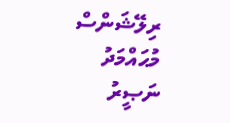ރިލޭޝަންސް މުޙައްމަދު ނަޞީރު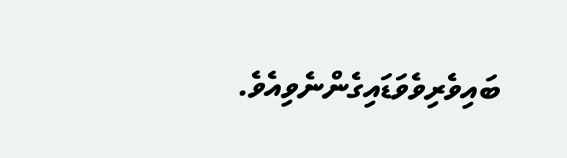ބައިވެރިވެވަޑައިގެންނެވިއެވެ.